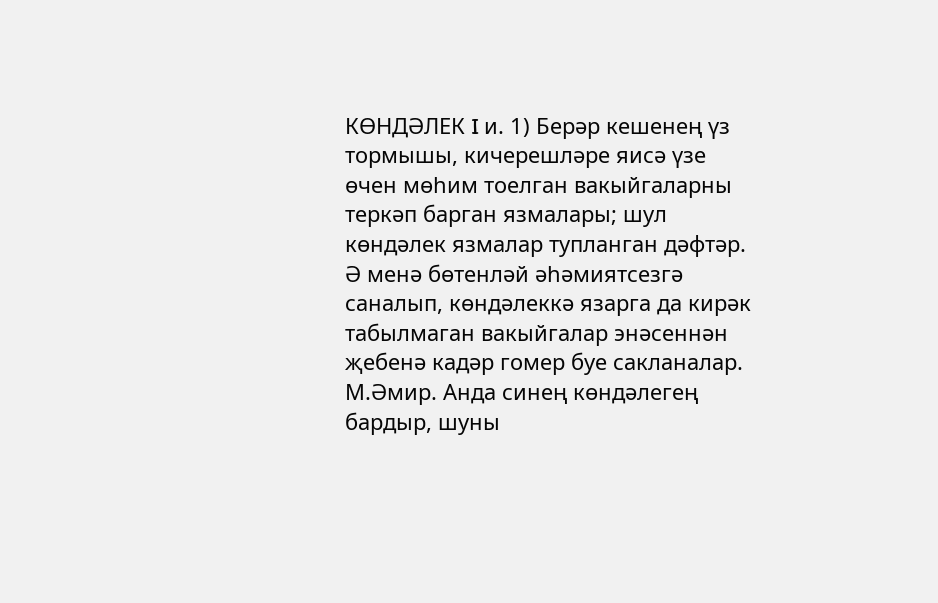КӨНДӘЛЕК I и. 1) Берәр кешенең үз тормышы, кичерешләре яисә үзе өчен мөһим тоелган вакыйгаларны теркәп барган язмалары; шул көндәлек язмалар тупланган дәфтәр. Ә менә бөтенләй әһәмиятсезгә саналып, көндәлеккә язарга да кирәк табылмаган вакыйгалар энәсеннән җебенә кадәр гомер буе сакланалар. М.Әмир. Анда синең көндәлегең бардыр, шуны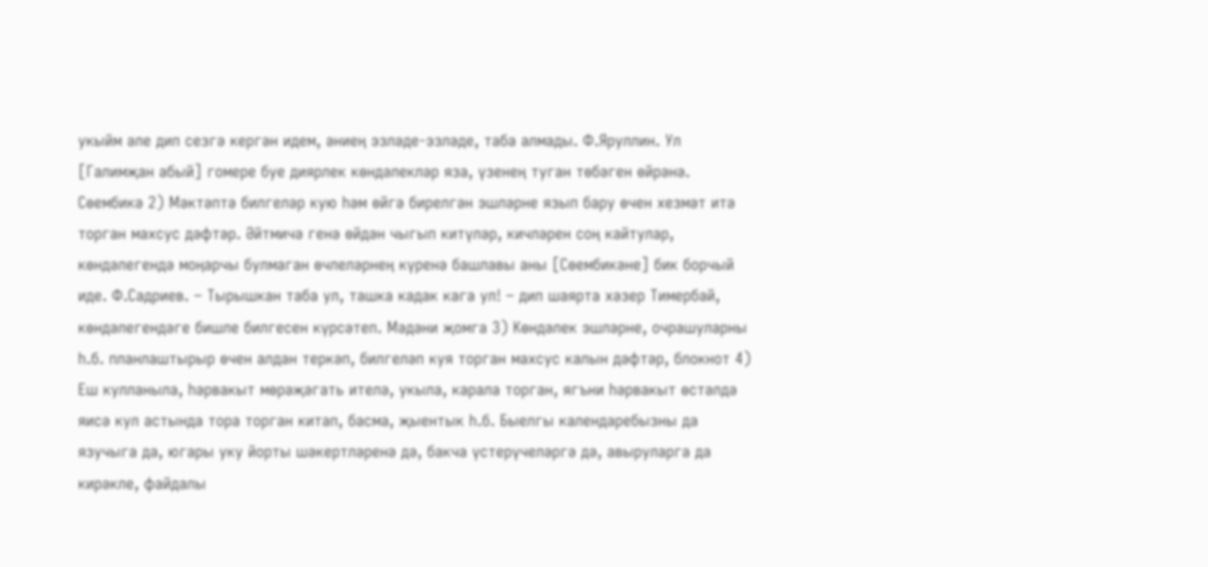укыйм әле дип сезгә кергән идем, әниең эзләде-эзләде, таба алмады. Ф.Яруллин. Ул [Галимҗан абый] гомере буе диярлек көндәлекләр яза, үзенең туган төбәген өйрәнә. Сөембикә 2) Мәктәптә билгеләр кую һәм өйгә бирелгән эшләрне язып бару өчен хезмәт итә торган махсус дәфтәр. Әйтмичә генә өйдән чыгып китүләр, кичләрен соң кайтулар, көндәлегендә моңарчы булмаган өчлеләрнең күренә башлавы аны [Сөембикәне] бик борчый иде. Ф.Садриев. – Тырышкан таба ул, ташка кадак кага ул! – дип шаярта хәзер Тимербай, көндәлегендәге бишле билгесен күрсәтеп. Мәдәни җомга 3) Көндәлек эшләрне, очрашуларны һ.б. планлаштырыр өчен алдан теркәп, билгеләп куя торган махсус калын дәфтәр, блокнот 4) Еш кулланыла, һәрвакыт мөрәҗәгать ителә, укыла, карала торган, ягъни һәрвакыт өстәлдә яисә кул астында тора торган китап, басма, җыентык һ.б. Быелгы календаребызны да язучыга да, югары уку йорты шәкертләренә дә, бакча үстерүчеләргә дә, авыруларга да кирәкле, файдалы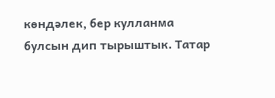көндәлек, бер кулланма булсын дип тырыштык. Татар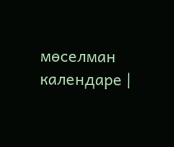мөселман календаре |